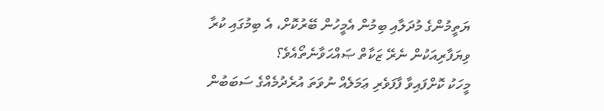ޔަތީމުންގެ މުދަލާއި ބިމުން އެމީހުން ބޭރުކޮށް، އެ ބިމުގައި ކުރާ ވިޔަފާރިއަކުން ނެރޭ ޒަކާތް ޞައްޙަވާނެތޯއެވެ؟
މީހަކު ކޮށްފައިވާ ފާފަވެރި ޢަމަލެއް ނުވަތަ އުރެދުމެއްގެ ސަބަބުން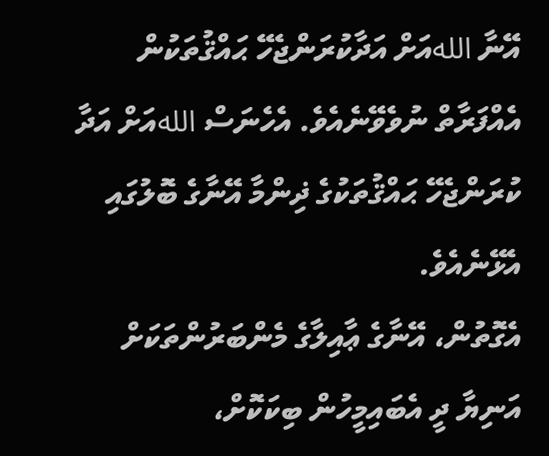އޭނާ اللهއަށް އަދާކުރަންޖެހޭ ޙައްޤުތަކުން އެއްފަރާތް ނުވެވޭނެއެވެ. އެހެނަސް اللهއަށް އަދާ ކުރަންޖެހޭ ޙައްޤުތަކުގެ ޛިންމާ އޭނާގެ ބޮލުގައި އެޅޭނެއެވެ.
އެގޮތުން، އޭނާގެ ޢާއިލާގެ މެންބަރުންތަކަށް އަނިޔާ ދީ އެބައިމީހުން ބިކަކޮށް،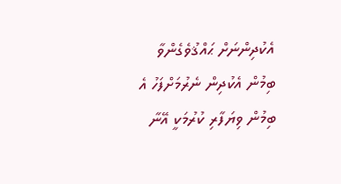އެކުދިންނަށް ޙައްޤުވެގެންވާ ބިމުން އެކުދިން ނެރުމަށްފަހު އެ ބިމުން ވިޔަފާރި ކުރުމަކީ އޭނާ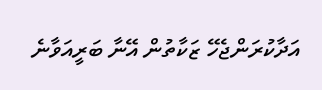އަދާކުރަންޖެހޭ ޒަކާތުން އޭނާ ބަރީއަވާނެ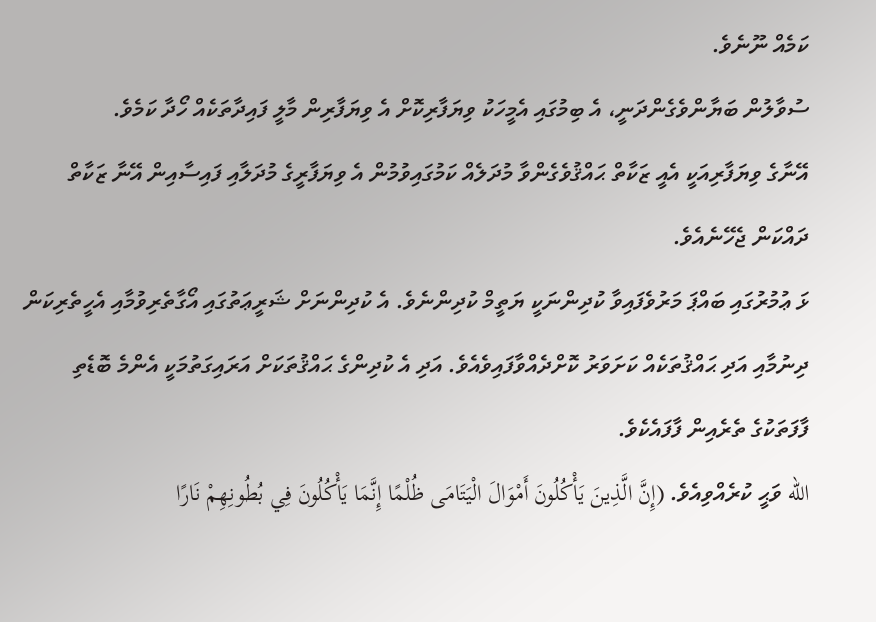ކަމެއް ނޫނެވެ.
ސުވާލުން ބަޔާންވެގެންދަނީ، އެ ބިމުގައި އެމީހަކު ވިޔަފާރިކޮށް އެ ވިޔަފާރިން މާލީ ފައިދާތަކެއް ހޯދާ ކަމެވެ.
އޭނާގެ ވިޔަފާރިއަކީ އެއީ ޒަކާތް ޙައްޤުވެގެންވާ މުދަލެއް ކަމުގައިވުމުން އެ ވިޔަފާރީގެ މުދަލާއި ފައިސާއިން އޭނާ ޒަކާތް ދައްކަން ޖެހޭނެއެވެ.
ޅަ ޢުމުރުގައި ބައްޕަ މަރުވެފައިވާ ކުދިންނަކީ ޔަތީމް ކުދިންނެވެ. އެ ކުދިންނަށް ޝަރީޢަތުގައި އޯގާތެރިވުމާއި އެހީތެރިކަން ދިނުމާއި އަދި ޙައްޤުތަކެއް ކަށަވަރު ކޮށްދެއްވާފައިވެއެވެ. އަދި އެ ކުދިންގެ ޙައްޤުތަކަށް އަރައިގަތުމަކީ އެންމެ ބޮޑެތި ފާފަތަކުގެ ތެރެއިން ފާފައެކެވެ.
الله ވަޙީ ކުރެއްވިއެވެ. (إِنَّ الَّذِينَ يَأْكُلُونَ أَمْوَالَ الْيَتَامَى ظُلْمًا إِنَّمَا يَأْكُلُونَ فِي بُطُونِهِمْ نَارًا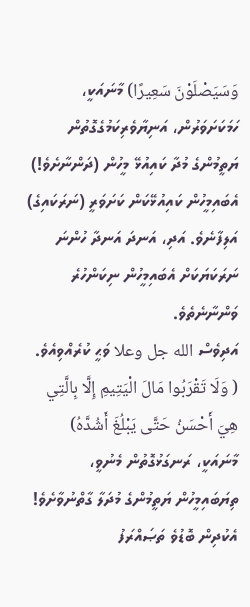وَسَيَصْلَوْنَ سَعِيرًا) މާނައަކީ، ހަމަކަށަވަރުން، އަނިޔާވެރިކަމުގެގޮތުން ޔަތީމުންގެ މުދާ ކައިއުޅޭ މީހުން (ދަންނާށެވެ!) އެބައިމީހުން ކައިއުޅޭކަން ކަށަވަރީ (ނަރަކައިގެ) އަލިފާނެވެ. އަދި، އަނދަ އަނދާ ހުންނަ ނަރަކަޔަކަށް އެބައިމީހުން ނިކަންހުރެ ވަންނާނެތެވެ.
އަދިވެސް الله جل وعلا ވަޙީ ކުރެއްވިއެވެ. ( وَلَا تَقْرَبُوا مَالَ الْيَتِيمِ إِلَّا بِالَّتِي هِيَ أَحْسَنُ حَتَّى يَبْلُغَ أَشُدَّهُ) މާނައަކީ، ރަނގަޅުގޮތުން މެނުވީ، ތިޔަބައިމީހުން ޔަތީމުންގެ މުދަލާ ގާތްނުވާށެވެ! އެކުދިން ބޮޑުވެ ތަޞައްރަފު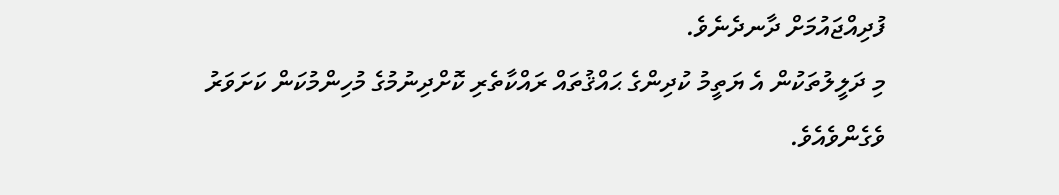ފުދިއްޖައުމަށް ދާނދެނެވެ.
މި ދަލީލުތަކުން އެ ޔަތީމު ކުދިންގެ ޙައްޤުތައް ރައްކާތެރި ކޮށްދިނުމުގެ މުހިންމުކަން ކަށަވަރު ވެގެންވެއެވެ.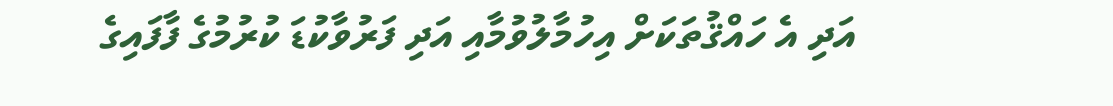އަދި އެ ހައްޤުތަކަށް އިހުމާލުވުމާއި އަދި ފަރުވާކުޑަ ކުރުމުގެ ފާފައިގެ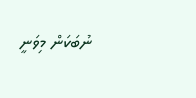ނުބަކަން މިވަނީ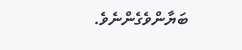ބަޔާންވެގެންނެވެ.